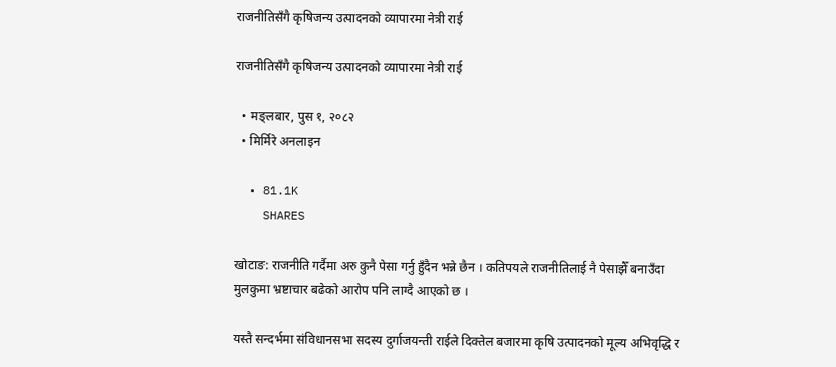राजनीतिसँगै कृषिजन्य उत्पादनको व्यापारमा नेत्री राई

राजनीतिसँगै कृषिजन्य उत्पादनको व्यापारमा नेत्री राई

  • मङ्लबार, पुस १, २०८२
  • मिर्मिरे अनलाइन

  • 81.1K
    SHARES

खोटाङ: राजनीति गर्दैमा अरु कुनै पेसा गर्नु हुँदैन भन्ने छैन । कतिपयले राजनीतिलाई नै पेसाझैँ बनाउँदा मुलकुमा भ्रष्टाचार बढेको आरोप पनि लाग्दै आएको छ ।

यस्तै सन्दर्भमा संविधानसभा सदस्य दुर्गाजयन्ती राईले दिक्तेल बजारमा कृषि उत्पादनको मूल्य अभिवृद्धि र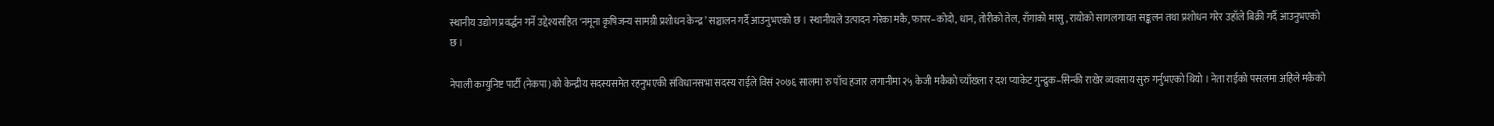स्थानीय उद्योग प्रवर्द्धन गर्ने उद्देश्यसहित ‘नमूना कृषिजन्य सामग्री प्रशोधन केन्द्र’ सञ्चालन गर्दै आउनुभएको छ । स्थानीयले उत्पादन गरेका मकै, फापर–कोदो, धान, तोरीको तेल, राँगाको मासु, रायोको सागलगायत सङ्कलन तथा प्रशोधन गरेर उहाँले बिक्री गर्दै आउनुभएको छ ।

नेपाली कम्युनिष्ट पार्टी (नेकपा)को केन्द्रीय सदस्यसमेत रहनुभएकी संविधानसभा सदस्य राईले विसं २०७६ सालमा रु पाँच हजार लगानीमा २५ केजी मकैको च्याँख्ला र दश प्याकेट गुन्द्रुक–सिन्की राखेर व्यवसाय सुरु गर्नुभएको थियो । नेता राईको पसलमा अहिले मकैको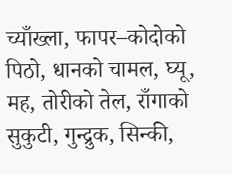च्याँख्ला, फापर–कोदोको पिठो, धानको चामल, घ्यू, मह, तोरीको तेल, राँगाको सुकुटी, गुन्द्रुक, सिन्की,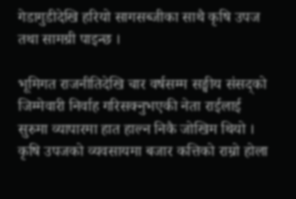गेडागुडीदेखि हरियो सागसब्जीका साथै कृषि उपज तथा सामग्री पाइन्छ ।

भूमिगत राजनीतिदेखि चार वर्षसम्म सङ्घीय संसद्को जिम्मेवारी निर्वाह गरिसक्नुभएकी नेता राईलाई सुरुमा व्यापारमा हात हाल्न निकै जोखिम थियो । कृषि उपजको व्यवसायमा बजार कत्तिको राम्रो होला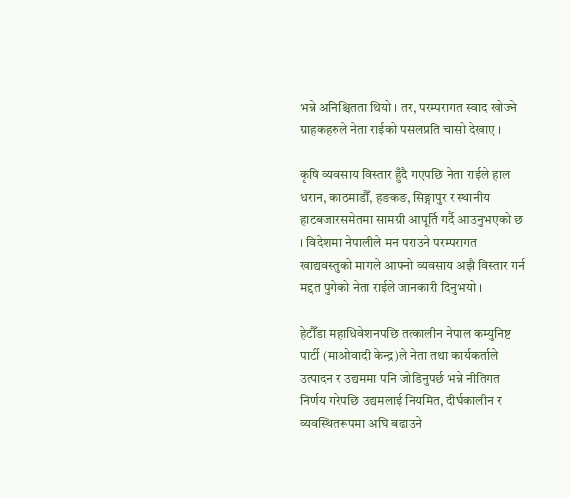भन्ने अनिश्चितता थियो । तर, परम्परागत स्वाद खोज्ने ग्राहकहरुले नेता राईको पसलप्रति चासो देखाए ।

कृषि व्यवसाय विस्तार हुँदै गएपछि नेता राईले हाल धरान, काठमाडौँ, हङकङ, सिङ्गापुर र स्थानीय हाटबजारसमेतमा सामग्री आपूर्ति गर्दै आउनुभएको छ । विदेशमा नेपालीले मन पराउने परम्परागत खाद्यवस्तुको मागले आफ्नो व्यवसाय अझै विस्तार गर्न मद्दत पुगेको नेता राईले जानकारी दिनुभयो ।

हेटौँडा महाधिवेशनपछि तत्कालीन नेपाल कम्युनिष्ट पार्टी (माओवादी केन्द्र)ले नेता तथा कार्यकर्ताले उत्पादन र उद्यममा पनि जोडिनुपर्छ भन्ने नीतिगत निर्णय गरेपछि उद्यमलाई नियमित, दीर्घकालीन र व्यवस्थितरूपमा अघि बढाउने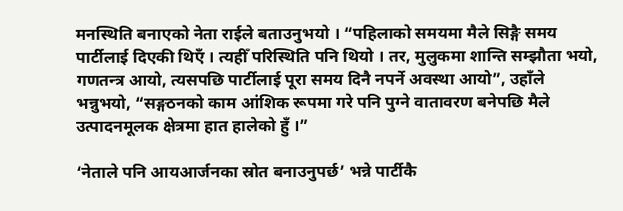मनस्थिति बनाएको नेता राईले बताउनुभयो । “पहिलाको समयमा मैले सिङ्गै समय पार्टीलाई दिएकी थिएँ । त्यहीँ परिस्थिति पनि थियो । तर, मुलुकमा शान्ति सम्झौता भयो, गणतन्त्र आयो, त्यसपछि पार्टीलाई पूरा समय दिनै नपर्ने अवस्था आयो”, उहाँले भन्नुभयो, “सङ्गठनको काम आंशिक रूपमा गरे पनि पुग्ने वातावरण बनेपछि मैले उत्पादनमूलक क्षेत्रमा हात हालेको हुँ ।”

‘नेताले पनि आयआर्जनका स्रोत बनाउनुपर्छ’ भन्ने पार्टीकै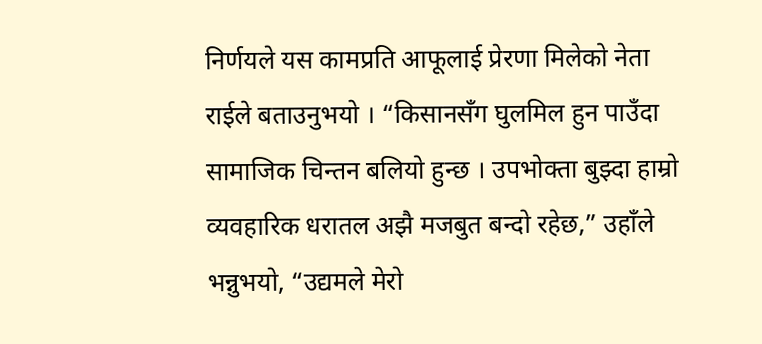निर्णयले यस कामप्रति आफूलाई प्रेरणा मिलेको नेता राईले बताउनुभयो । “किसानसँग घुलमिल हुन पाउँदा सामाजिक चिन्तन बलियो हुन्छ । उपभोक्ता बुझ्दा हाम्रो व्यवहारिक धरातल अझै मजबुत बन्दो रहेछ,” उहाँले भन्नुभयो, “उद्यमले मेरो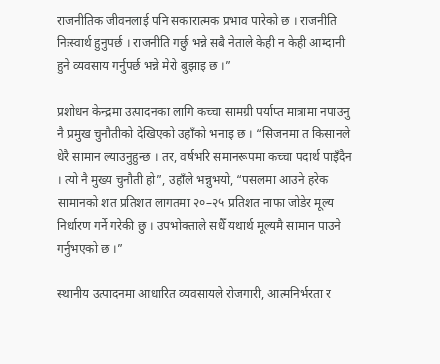राजनीतिक जीवनलाई पनि सकारात्मक प्रभाव पारेको छ । राजनीति निःस्वार्थ हुनुपर्छ । राजनीति गर्छु भन्ने सबै नेताले केही न केही आम्दानी हुने व्यवसाय गर्नुपर्छ भन्ने मेरो बुझाइ छ ।”

प्रशोधन केन्द्रमा उत्पादनका लागि कच्चा सामग्री पर्याप्त मात्रामा नपाउनु नै प्रमुख चुनौतीको देखिएको उहाँको भनाइ छ । “सिजनमा त किसानले धेरै सामान ल्याउनुहुन्छ । तर, वर्षभरि समानरूपमा कच्चा पदार्थ पाइँदैन । त्यो नै मुख्य चुनौती हो”, उहाँले भन्नुभयो, “पसलमा आउने हरेक सामानको शत प्रतिशत लागतमा २०–२५ प्रतिशत नाफा जोडेर मूल्य निर्धारण गर्ने गरेकी छु । उपभोक्ताले सधैँ यथार्थ मूल्यमै सामान पाउने गर्नुभएको छ ।”

स्थानीय उत्पादनमा आधारित व्यवसायले रोजगारी, आत्मनिर्भरता र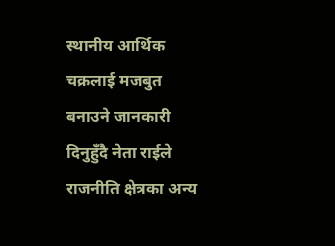स्थानीय आर्थिक चक्रलाई मजबुत बनाउने जानकारी दिनुहुँदै नेता राईले राजनीति क्षेत्रका अन्य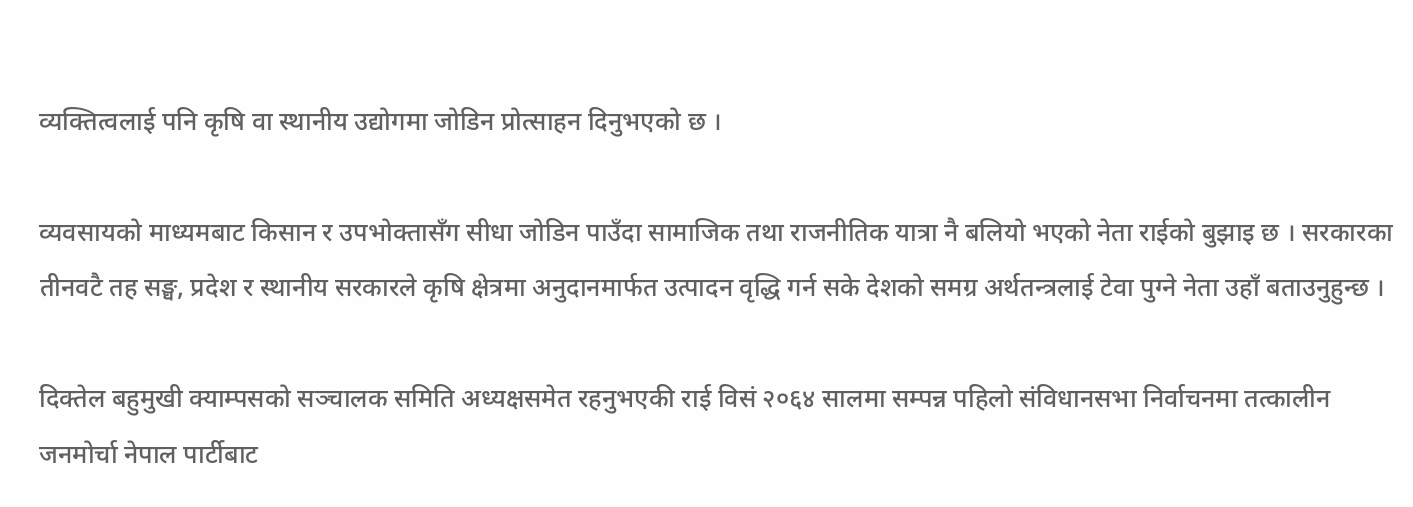व्यक्तित्वलाई पनि कृषि वा स्थानीय उद्योगमा जोडिन प्रोत्साहन दिनुभएको छ ।

व्यवसायको माध्यमबाट किसान र उपभोक्तासँग सीधा जोडिन पाउँदा सामाजिक तथा राजनीतिक यात्रा नै बलियो भएको नेता राईको बुझाइ छ । सरकारका तीनवटै तह सङ्घ, प्रदेश र स्थानीय सरकारले कृषि क्षेत्रमा अनुदानमार्फत उत्पादन वृद्धि गर्न सके देशको समग्र अर्थतन्त्रलाई टेवा पुग्ने नेता उहाँ बताउनुहुन्छ ।

दिक्तेल बहुमुखी क्याम्पसको सञ्चालक समिति अध्यक्षसमेत रहनुभएकी राई विसं २०६४ सालमा सम्पन्न पहिलो संविधानसभा निर्वाचनमा तत्कालीन जनमोर्चा नेपाल पार्टीबाट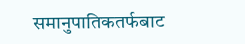समानुपातिकतर्फबाट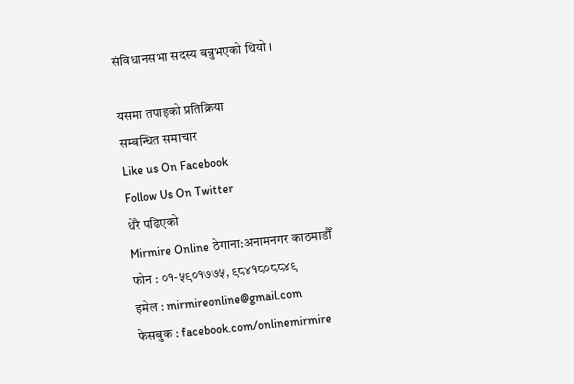संविधानसभा सदस्य बन्नुभएको थियो ।

यसमा तपाइको प्रतिक्रिया
सम्बन्धित समाचार
Like us On Facebook
Follow Us On Twitter
धेरै पढिएको
Mirmire Online ठेगाना:अनामनगर काठमाडौँ
फोन : ०१-५९०१७७५, ९८४१८०८८४९
इमेल : mirmireonline@gmail.com
फेसबुक : facebook.com/onlinemirmire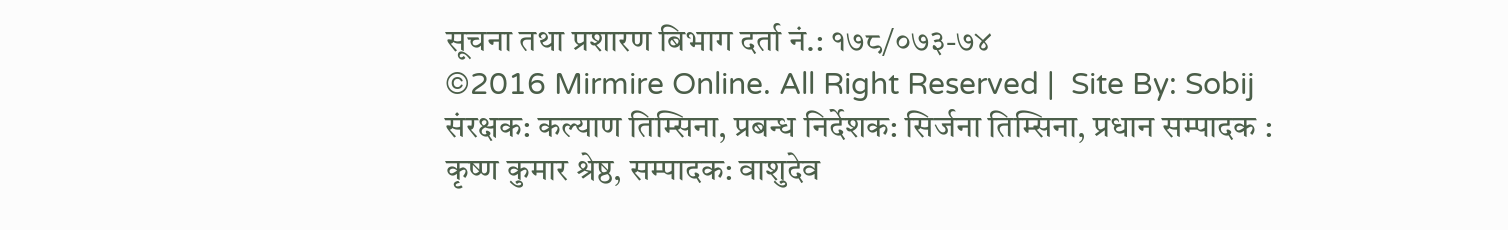सूचना तथा प्रशारण बिभाग दर्ता नं.: १७८/०७३-७४
©2016 Mirmire Online. All Right Reserved |  Site By: Sobij
संरक्षक: कल्याण तिम्सिना, प्रबन्ध निर्देशक: सिर्जना तिम्सिना, प्रधान सम्पादक : कृष्ण कुमार श्रेष्ठ, सम्पादक: वाशुदेव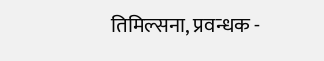तिमिल्सना, प्रवन्धक -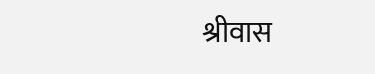श्रीवास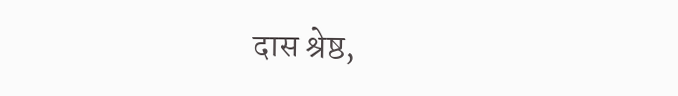दास श्रेष्ठ,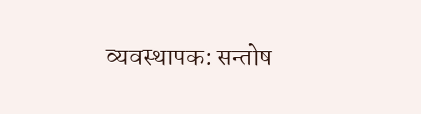व्यवस्थापक: सन्तोष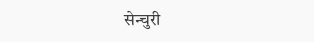सेन्चुरी